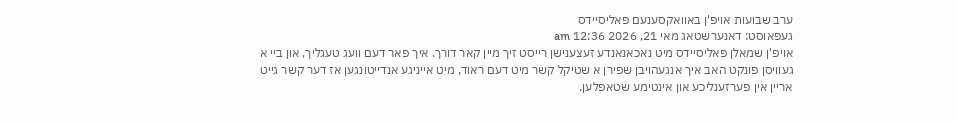ערב שבועות אויפ'ן באוואקסענעם פאליסיידס
געפאוסט: דאנערשטאג מאי 21, 2026 12:36 am
אויפ'ן שמאלן פאליסיידס מיט נאכאנאנדע זעצענישן רייסט זיך מיין קאר דורך. איך פאר דעם וועג טעגליך, און ביי א געוויסן פונקט האב איך אנגעהויבן שפירן א שטיקל קשר מיט דעם ראוד, מיט אייניגע אנדייטונגען אז דער קשר גייט אריין אין פערזענליכע און אינטימע שטאפלען.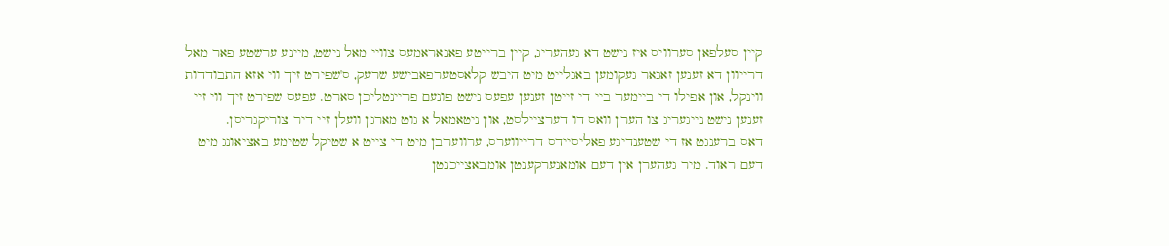קיין סעלפאן סערוויס איז נישט דא געהעריג, קיין ברייטע פאנאראמעס צוויי מאל נישט, מיינע ערשטע פאר מאל דרייוון דא זענען זאגאר געקומען באגלייט מיט היבש קלאסטערפאבישע שרעק, ס'שפירט זיך ווי אזא התבודדות ווינקל, און אפילו די ביימער ביי די זייטן זענען עפעס נישט פונעם פריינטליכן סארט. עפעס שפירט זיך ווי זיי זענען נישט נייגעריג צו הערן וואס דו דערציילסט, און ניטאמאל א גוט מארגן וועלן זיי דיר צוריקגריסן.
דאס ברענגט אז די שטענדיגע פאליסיידס דרייווערס, ערווערבן מיט די צייט א שטיקל שטימע באציאונג מיט דעם ראוד. מיר געהערן אין דעם אומאנערקענטן אומבאצייכנטן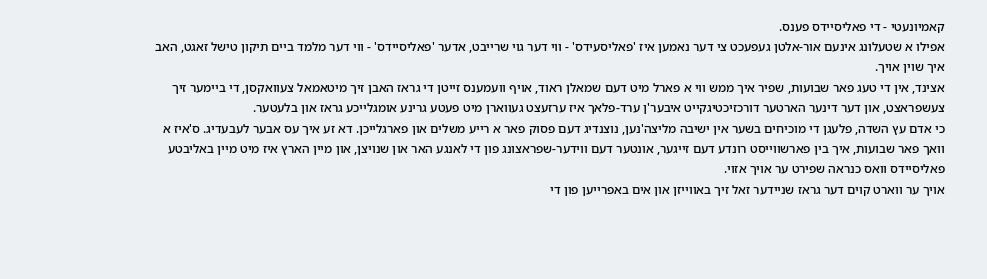קאמיונעטי - די פאליסיידס פענס.
אפילו א שטעלונג אינעם אור-אלטן געפעכט צי דער נאמען איז 'פאליסעידס' - ווי דער גוי שרייבט, אדער 'פאליסיידס' - ווי דער מלמד ביים תיקון טישל זאגט, האב איך שוין אויך.
אצינד, אין די טעג פאר שבועות, שפיר איך ממש ווי א פארל מיט דעם שמאלן ראוד, אויף וועמענס זייטן די גראז האבן זיך מיטאמאל צעוואקסן, די ביימער זיך צעשפראצט, און דער דינער הארטער דורכזיכטיגקייט איבער'ן ערד-פלאך איז ערזעצט געווארן מיט פעטע גרינע אומגלייכע גראז און בלעטער.
כי אדם עץ השדה, פלעגן די מוכיחים בשער אין ישיבה מליצה'נען, נוצנדיג דעם פסוק פאר א רייע משלים און פארגלייכן. דא זע איך עס אבער לעבעדיג. ס'איז א וואך פאר שבועות, איך בין פארשווייסט רונדע דעם זייגער, אונטער דעם ווידער-שפראצונג פון די לאנגע האר און שנויצן, און מיין הארץ איז מיט מיין באליבטע פאליסיידס וואס כנראה שפירט ער אויך אזוי.
אויך ער ווארט קוים דער גראז שניידער זאל זיך באווייזן און אים באפרייען פון די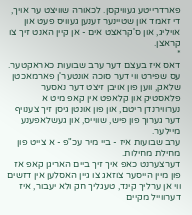פארדרייטע געוויקסן. לכאורה שוויצט ער אויך, די זאמד און שטיינער זענען געוויס פעט און אויליג, און ס'קראצט אים - אן קיין האנט זיך צו קראצן.
*
דאס איז בעצם דער ערב שבועות כאראקטער. עס שפירט ווי דער סוכה אונטער'ן פארמאכטן שלאק, ווען פון אויבן זיצט דער נאסער פלאסטיק און קלאפט אין קאפ מיט א נערווירנדן ריטם, און פון אונטן גיסן זיך צענויף דער גערוך פון פיש, שווייס, און געשלאפענע מיילער.
ערב שבועות איז - ביי מיר עכ"פ - א צייט פון מחילת מחילות.
דערצערנט כאפ איך זיך ביים האריגן קאפ אז פון מיין הייסער צוזאג צו גיין האסלען אין דזשים ווי אן ערליך קינד, טעגליך חק ולא יעבור, איז דערווייל מקיים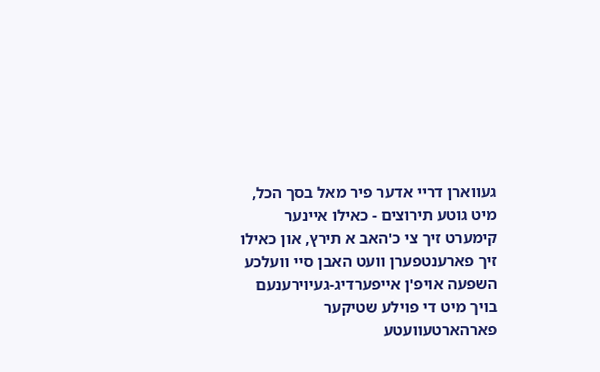געווארן דריי אדער פיר מאל בסך הכל, מיט גוטע תירוצים - כאילו איינער קימערט זיך צי כ'האב א תירץ, און כאילו זיך פארענטפערן וועט האבן סיי וועלכע השפעה אויפ'ן אייפערדיג-געיוירענעם בויך מיט די פוילע שטיקער פארהארטעוועטע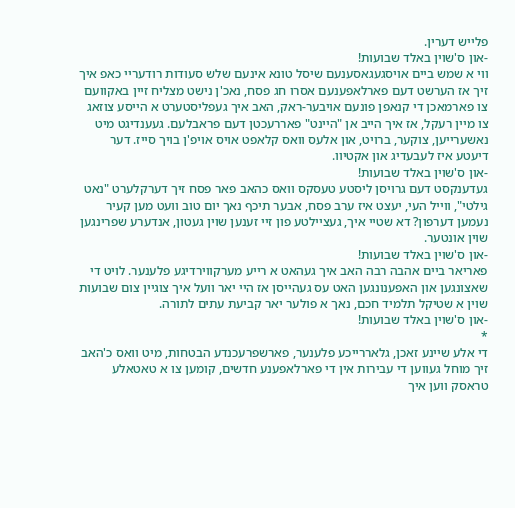פלייש דערין.
-און ס'שוין באלד שבועות!
ווי א שמש ביים אויסגעגאסענעם שיסל טונא אינעם שלש סעודות רודעריי כאפ איך זיך אז הערשט דעם פארלאפענעם אסרו חג פסח, נאכ'ן נישט מצליח זיין באקוועם צו פארמאכן די קנאפן פונעם אויבער-ראק, האב איך געפליסטערט א הייסע צוזאג צו מיין רעקל, אז איך הייב אן "היינט" פאררעכטן דעם פראבלעם. געענדיגט מיט נאשערייען, צוקער, ברויט, און אלעס וואס קלאפט אויס אויפ'ן בויך סייז. דער דיעטע איז לעבעדיג און אקטיוו.
-און ס'שוין באלד שבועות!
געדענקסט דעם גרויסן ליסטע טעסקס וואס כהאב פאר פסח זיך דערקלערט "נאט גילטי", ווייל העי, יעצט איז ערב פסח, אבער תיכף נאך יום טוב וועט מען קעיר נעמען דערפון? דא שטיי איך, געציילטע פון זיי זענען שוין געטון, אנדערע שפרינגען שוין אונטער.
-און ס'שוין באלד שבועות!
פאריאר ביים אהבה רבה האב איך געהאט א רייע מערקווירדיגע פלענער. לויט די שאצונגען און האפענונגען האט עס געהייסן אז היי יאר וועל איך צוגיין צום שבועות שוין א שטיקל תלמיד חכם, נאך א פולער יאר קביעת עתים לתורה.
-און ס'שוין באלד שבועות!
*
די אלע שיינע זאכן, גלאררייכע פלענער, פארשפרעכנדע הבטחות, מיט וואס כ'האב זיך מוחל געווען די עבירות אין די פארלאפענע חדשים, קומען צו א טאטאלע טראסק ווען איך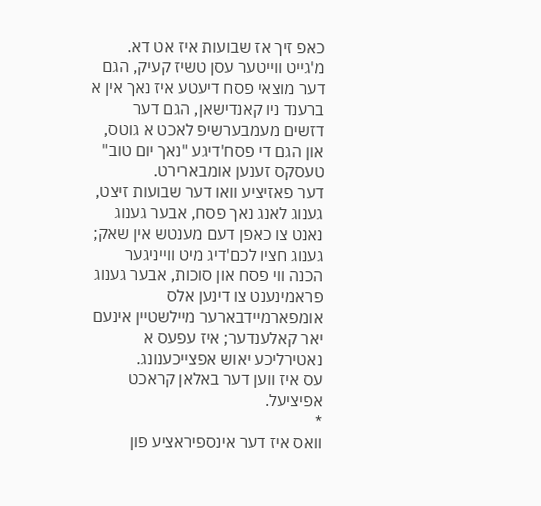כאפ זיך אז שבועות איז אט דא.
מ'גייט ווייטער עסן טשיז קעיק, הגם דער מוצאי פסח דיעטע איז נאך אין א ברענד ניו קאנדישאן, הגם דער דזשים מעמבערשיפ לאכט א גוטס, און הגם די פסח'דיגע "נאך יום טוב" טעסקס זענען אומבארירט.
דער פאזיציע וואו דער שבועות זיצט, גענוג לאנג נאך פסח, אבער גענוג נאנט צו כאפן דעם מענטש אין שאק; גענוג חציו לכם'דיג מיט ווייניגער הכנה ווי פסח און סוכות, אבער גענוג פראמינענט צו דינען אלס אומפארמיידבארער מיילשטיין אינעם יאר קאלענדער; איז עפעס א נאטירליכע יאוש אפצייכענונג.
עס איז ווען דער באלאן קראכט אפיציעל.
*
וואס איז דער אינספיראציע פון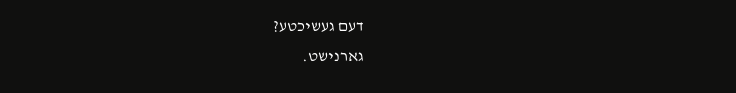דעם געשיכטע?
גארנישט.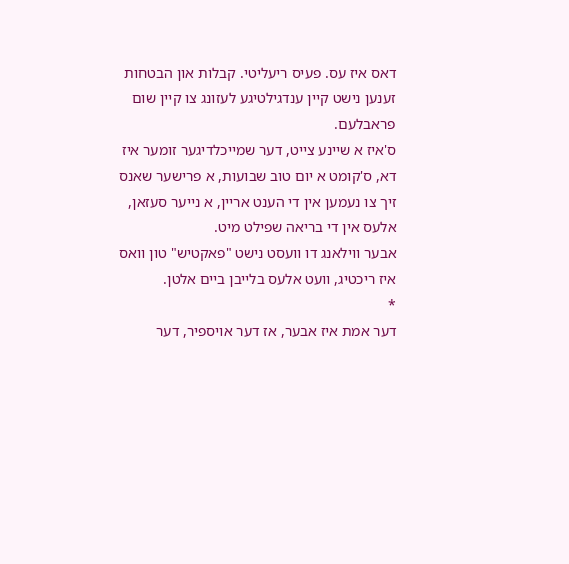דאס איז עס. פעיס ריעליטי. קבלות און הבטחות זענען נישט קיין ענדגילטיגע לעזונג צו קיין שום פראבלעם.
ס'איז א שיינע צייט, דער שמייכלדיגער זומער איז דא, ס'קומט א יום טוב שבועות, א פרישער שאנס זיך צו נעמען אין די הענט אריין, א נייער סעזאן, אלעס אין די בריאה שפילט מיט.
אבער ווילאנג דו וועסט נישט "פאקטיש" טון וואס איז ריכטיג, וועט אלעס בלייבן ביים אלטן.
*
דער אמת איז אבער, אז דער אויספיר, דער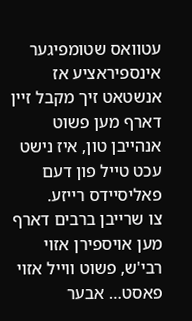עטוואס שטומפיגער אינספיראציע אז אנשטאט זיך מקבל זיין דארף מען פשוט אנהייבן טון, איז נישט עכט טייל פון דעם פאליסיידס רייזע.
צו שרייבן ברבים דארף מען אויספירן אזוי רבי'ש, פשוט ווייל אזוי פאסט… אבער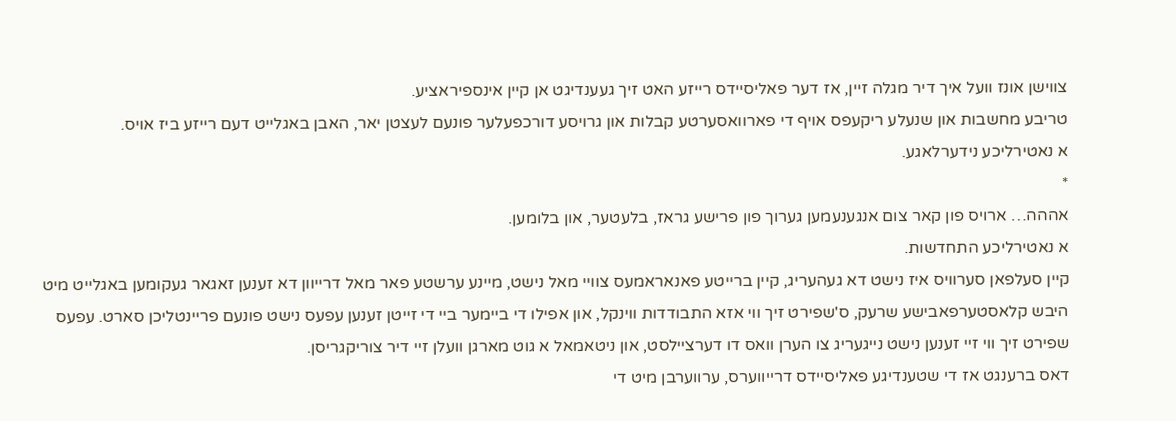צווישן אונז וועל איך דיר מגלה זיין, אז דער פאליסיידס רייזע האט זיך געענדיגט אן קיין אינספיראציע.
טריבע מחשבות און שנעלע ריקעפס אויף די פארוואסערטע קבלות און גרויסע דורכפעלער פונעם לעצטן יאר, האבן באגלייט דעם רייזע ביז אויס.
א נאטירליכע נידערלאגע.
*
אההה… ארויס פון קאר צום אנגענעמען גערוך פון פרישע גראז, בלעטער, און בלומען.
א נאטירליכע התחדשות.
קיין סעלפאן סערוויס איז נישט דא געהעריג, קיין ברייטע פאנאראמעס צוויי מאל נישט, מיינע ערשטע פאר מאל דרייוון דא זענען זאגאר געקומען באגלייט מיט היבש קלאסטערפאבישע שרעק, ס'שפירט זיך ווי אזא התבודדות ווינקל, און אפילו די ביימער ביי די זייטן זענען עפעס נישט פונעם פריינטליכן סארט. עפעס שפירט זיך ווי זיי זענען נישט נייגעריג צו הערן וואס דו דערציילסט, און ניטאמאל א גוט מארגן וועלן זיי דיר צוריקגריסן.
דאס ברענגט אז די שטענדיגע פאליסיידס דרייווערס, ערווערבן מיט די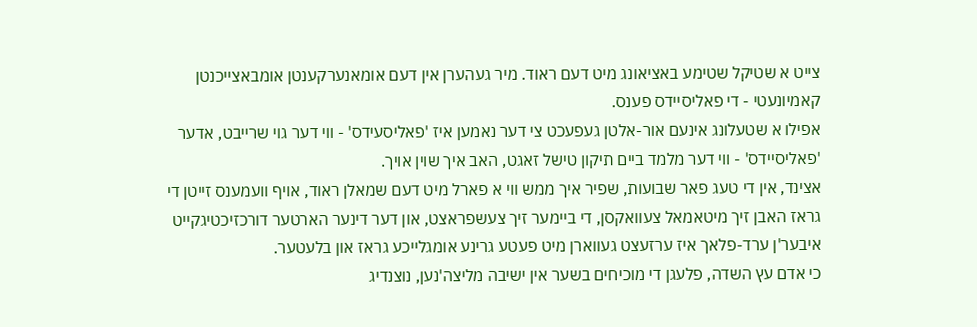צייט א שטיקל שטימע באציאונג מיט דעם ראוד. מיר געהערן אין דעם אומאנערקענטן אומבאצייכנטן קאמיונעטי - די פאליסיידס פענס.
אפילו א שטעלונג אינעם אור-אלטן געפעכט צי דער נאמען איז 'פאליסעידס' - ווי דער גוי שרייבט, אדער 'פאליסיידס' - ווי דער מלמד ביים תיקון טישל זאגט, האב איך שוין אויך.
אצינד, אין די טעג פאר שבועות, שפיר איך ממש ווי א פארל מיט דעם שמאלן ראוד, אויף וועמענס זייטן די גראז האבן זיך מיטאמאל צעוואקסן, די ביימער זיך צעשפראצט, און דער דינער הארטער דורכזיכטיגקייט איבער'ן ערד-פלאך איז ערזעצט געווארן מיט פעטע גרינע אומגלייכע גראז און בלעטער.
כי אדם עץ השדה, פלעגן די מוכיחים בשער אין ישיבה מליצה'נען, נוצנדיג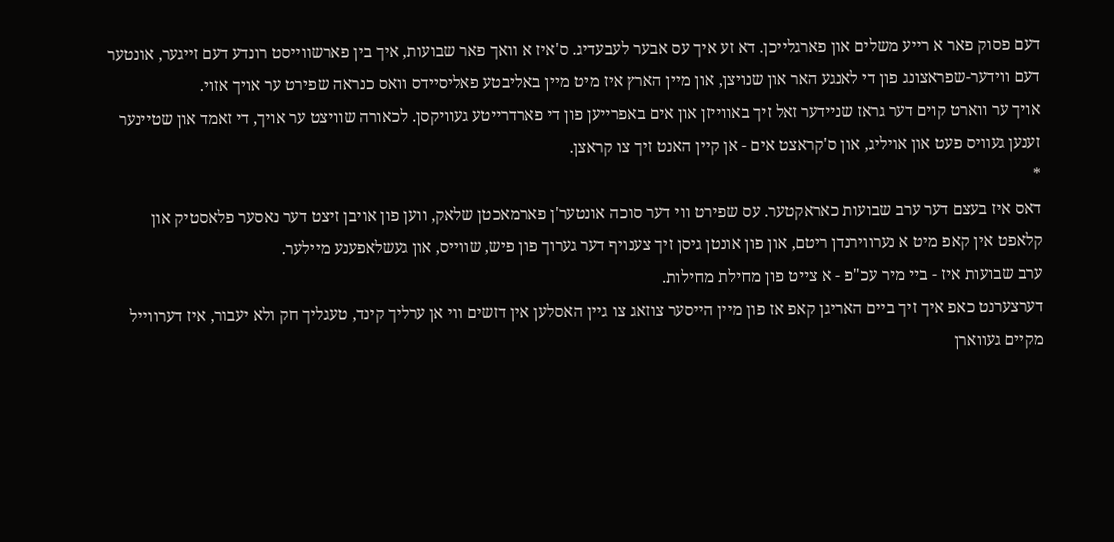דעם פסוק פאר א רייע משלים און פארגלייכן. דא זע איך עס אבער לעבעדיג. ס'איז א וואך פאר שבועות, איך בין פארשווייסט רונדע דעם זייגער, אונטער דעם ווידער-שפראצונג פון די לאנגע האר און שנויצן, און מיין הארץ איז מיט מיין באליבטע פאליסיידס וואס כנראה שפירט ער אויך אזוי.
אויך ער ווארט קוים דער גראז שניידער זאל זיך באווייזן און אים באפרייען פון די פארדרייטע געוויקסן. לכאורה שוויצט ער אויך, די זאמד און שטיינער זענען געוויס פעט און אויליג, און ס'קראצט אים - אן קיין האנט זיך צו קראצן.
*
דאס איז בעצם דער ערב שבועות כאראקטער. עס שפירט ווי דער סוכה אונטער'ן פארמאכטן שלאק, ווען פון אויבן זיצט דער נאסער פלאסטיק און קלאפט אין קאפ מיט א נערווירנדן ריטם, און פון אונטן גיסן זיך צענויף דער גערוך פון פיש, שווייס, און געשלאפענע מיילער.
ערב שבועות איז - ביי מיר עכ"פ - א צייט פון מחילת מחילות.
דערצערנט כאפ איך זיך ביים האריגן קאפ אז פון מיין הייסער צוזאג צו גיין האסלען אין דזשים ווי אן ערליך קינד, טעגליך חק ולא יעבור, איז דערווייל מקיים געווארן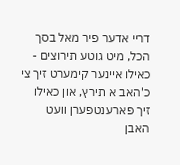דריי אדער פיר מאל בסך הכל, מיט גוטע תירוצים - כאילו איינער קימערט זיך צי כ'האב א תירץ, און כאילו זיך פארענטפערן וועט האבן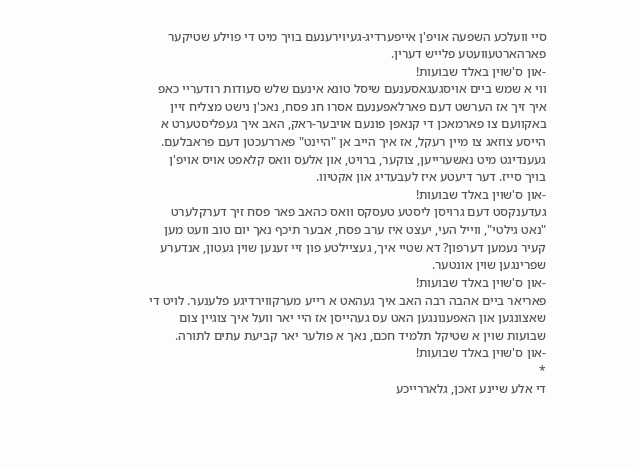סיי וועלכע השפעה אויפ'ן אייפערדיג-געיוירענעם בויך מיט די פוילע שטיקער פארהארטעוועטע פלייש דערין.
-און ס'שוין באלד שבועות!
ווי א שמש ביים אויסגעגאסענעם שיסל טונא אינעם שלש סעודות רודעריי כאפ איך זיך אז הערשט דעם פארלאפענעם אסרו חג פסח, נאכ'ן נישט מצליח זיין באקוועם צו פארמאכן די קנאפן פונעם אויבער-ראק, האב איך געפליסטערט א הייסע צוזאג צו מיין רעקל, אז איך הייב אן "היינט" פאררעכטן דעם פראבלעם. געענדיגט מיט נאשערייען, צוקער, ברויט, און אלעס וואס קלאפט אויס אויפ'ן בויך סייז. דער דיעטע איז לעבעדיג און אקטיוו.
-און ס'שוין באלד שבועות!
געדענקסט דעם גרויסן ליסטע טעסקס וואס כהאב פאר פסח זיך דערקלערט "נאט גילטי", ווייל העי, יעצט איז ערב פסח, אבער תיכף נאך יום טוב וועט מען קעיר נעמען דערפון? דא שטיי איך, געציילטע פון זיי זענען שוין געטון, אנדערע שפרינגען שוין אונטער.
-און ס'שוין באלד שבועות!
פאריאר ביים אהבה רבה האב איך געהאט א רייע מערקווירדיגע פלענער. לויט די שאצונגען און האפענונגען האט עס געהייסן אז היי יאר וועל איך צוגיין צום שבועות שוין א שטיקל תלמיד חכם, נאך א פולער יאר קביעת עתים לתורה.
-און ס'שוין באלד שבועות!
*
די אלע שיינע זאכן, גלאררייכע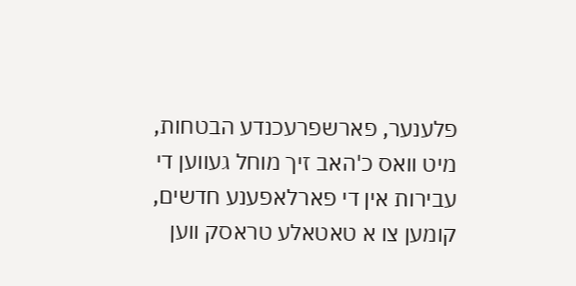פלענער, פארשפרעכנדע הבטחות, מיט וואס כ'האב זיך מוחל געווען די עבירות אין די פארלאפענע חדשים, קומען צו א טאטאלע טראסק ווען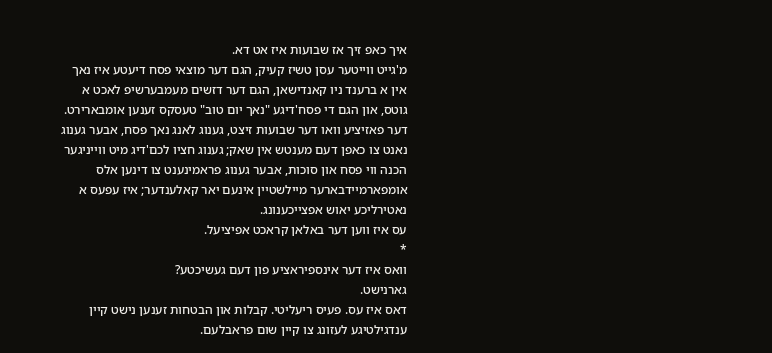איך כאפ זיך אז שבועות איז אט דא.
מ'גייט ווייטער עסן טשיז קעיק, הגם דער מוצאי פסח דיעטע איז נאך אין א ברענד ניו קאנדישאן, הגם דער דזשים מעמבערשיפ לאכט א גוטס, און הגם די פסח'דיגע "נאך יום טוב" טעסקס זענען אומבארירט.
דער פאזיציע וואו דער שבועות זיצט, גענוג לאנג נאך פסח, אבער גענוג נאנט צו כאפן דעם מענטש אין שאק; גענוג חציו לכם'דיג מיט ווייניגער הכנה ווי פסח און סוכות, אבער גענוג פראמינענט צו דינען אלס אומפארמיידבארער מיילשטיין אינעם יאר קאלענדער; איז עפעס א נאטירליכע יאוש אפצייכענונג.
עס איז ווען דער באלאן קראכט אפיציעל.
*
וואס איז דער אינספיראציע פון דעם געשיכטע?
גארנישט.
דאס איז עס. פעיס ריעליטי. קבלות און הבטחות זענען נישט קיין ענדגילטיגע לעזונג צו קיין שום פראבלעם.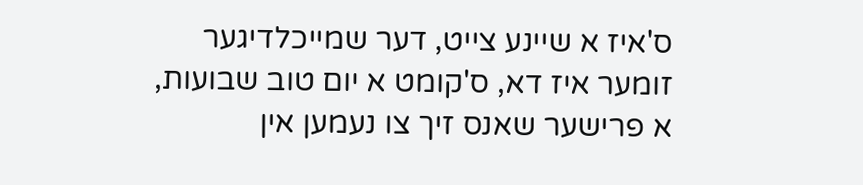ס'איז א שיינע צייט, דער שמייכלדיגער זומער איז דא, ס'קומט א יום טוב שבועות, א פרישער שאנס זיך צו נעמען אין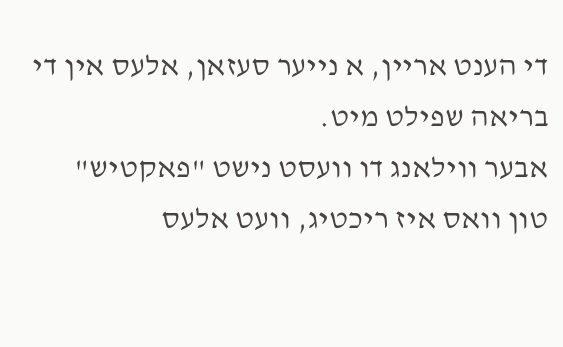די הענט אריין, א נייער סעזאן, אלעס אין די בריאה שפילט מיט.
אבער ווילאנג דו וועסט נישט "פאקטיש" טון וואס איז ריכטיג, וועט אלעס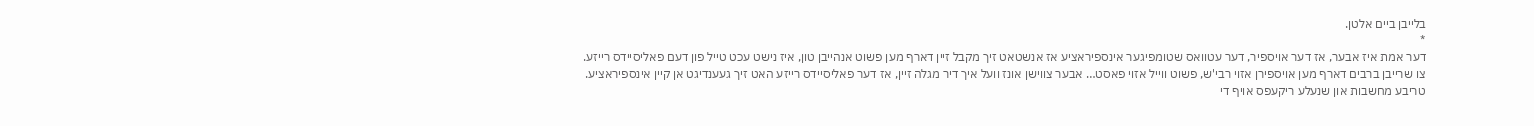בלייבן ביים אלטן.
*
דער אמת איז אבער, אז דער אויספיר, דער עטוואס שטומפיגער אינספיראציע אז אנשטאט זיך מקבל זיין דארף מען פשוט אנהייבן טון, איז נישט עכט טייל פון דעם פאליסיידס רייזע.
צו שרייבן ברבים דארף מען אויספירן אזוי רבי'ש, פשוט ווייל אזוי פאסט… אבער צווישן אונז וועל איך דיר מגלה זיין, אז דער פאליסיידס רייזע האט זיך געענדיגט אן קיין אינספיראציע.
טריבע מחשבות און שנעלע ריקעפס אויף די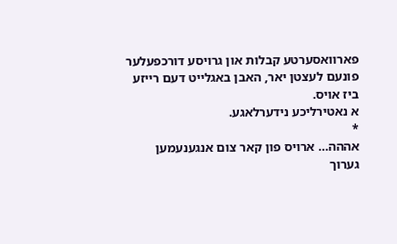פארוואסערטע קבלות און גרויסע דורכפעלער פונעם לעצטן יאר, האבן באגלייט דעם רייזע ביז אויס.
א נאטירליכע נידערלאגע.
*
אההה… ארויס פון קאר צום אנגענעמען גערוך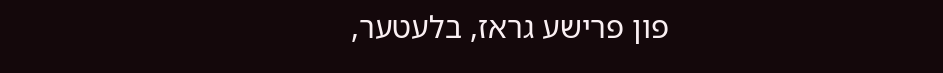פון פרישע גראז, בלעטער,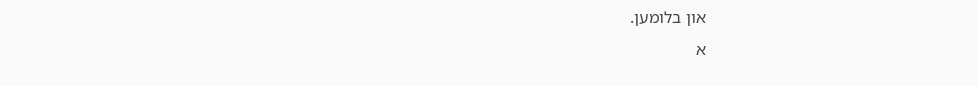און בלומען.
א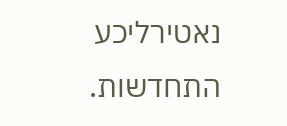נאטירליכע התחדשות.